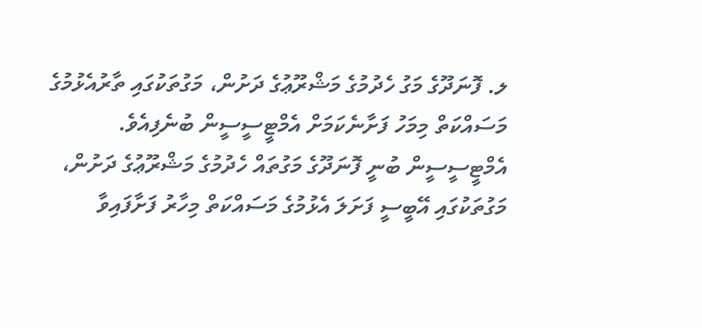ލ. ފޮނަދޫގެ މަގު ހެދުމުގެ މަޝްރޫޢުގެ ދަށުން، މަގުތަކުގައި ތާރުއެޅުމުގެ މަސައްކަތް މިމަހު ފަށާނެކަމަށް އެމްޓީސީސީން ބުނެފިއެވެ.
އެމްޓީސީސީން ބުނީ ފޮނަދޫގެ މަގުތައް ހެދުމުގެ މަޝްރޫޢުގެ ދަށުން، މަގުތަކުގައި އޭބީސީ ފަށަލަ އެޅުމުގެ މަސައްކަތް މިހާރު ފަށާފައިވާ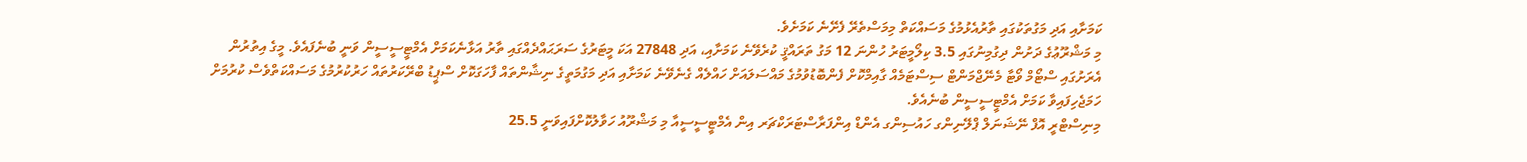ކަމަށާއި އަދި މަގުތަކުގައި ތާރުއެޅުމުގެ މަސައްކަތް މިމަސްތެރޭ ފެށޭނެ ކަމަށެވެ.
މި މަޝްރޫޢުގެ ދަށުން ދިގުމިނުގައި 3.5 ކިލޯމީޓަރު ހުންނަ 12 މަގު ތަރައްޤީ ކުރެވޭނެ ކަމަށާއި، އަދި 27848 އަކަ މީޓަރުގެ ސަރަޙައްދެއްގައި ތާރު އަޅާނެކަމަށް އެމްޓީސީސީން ވަނީ ބުނެފައެވެ. މީގެ އިތުރުން އެރަށުގައި ސްޓޯމް ވޯޓާ މެނޭޖްމަންޓް ސިސްޓަމެއް ގާއިމްކޮށް ފެންބޮޑުވުމުގެ މައްސަލައަށް ހައްލެއް ގެނެވޭނެ ކަމަށާއި އަދި މަގުމަތީގެ ނިޝާންތައް ފާހަގަކޮށް ސްޕީޑު ބްރޭކަރުތައް ހަރުކުރުމުގެ މަސައްކަތްވެސް ކުރުމަށް ހަމަޖެހިފައިވާ ކަމަށް އެމްޓީސީސީން ބުނެއެވެ.
މިނިސްޓްރީ އޮފް ނޭޝަނަލް ޕްލޭނިންގ ހައުސިންގ އެންޑް އިންފަރާސްޓަރަކްޗަރ އިން އެމްޓީސީސީއާ މި މަޝްރޫއު ހަވާލުކޮށްފައިވަނީ 25.5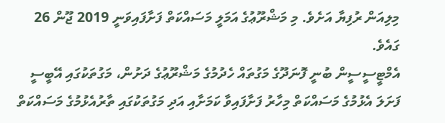މިލިއަން ރުފިޔާ އަށެވެ. މި މަޝްރޫޢުގެ އަމަލީ މަސައްކަތް ފަށާފައިވަނީ 2019 ޖޫން 26 ގައެވެ.
އެމްޓީސީސީން ބުނީ ފޮނަދޫގެ މަގުތައް ހެދުމުގެ މަޝްރޫޢުގެ ދަށުން، މަގުތަކުގައި އޭބީސީ ފަށަލަ އެޅުމުގެ މަސައްކަތް މިހާރު ފަށާފައިވާ ކަމަށާއި އަދި މަގުތަކުގައި ތާރުއެޅުމުގެ މަސައްކަތް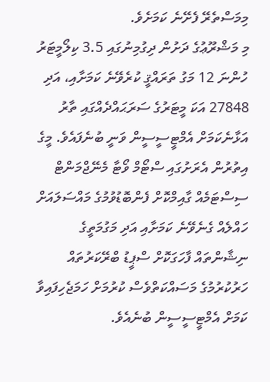މިމަސްތެރޭ ފެށޭނެ ކަމަށެވެ.
މި މަޝްރޫޢުގެ ދަށުން ދިގުމިނުގައި 3.5 ކިލޯމީޓަރު ހުންނަ 12 މަގު ތަރައްޤީ ކުރެވޭނެ ކަމަށާއި، އަދި 27848 އަކަ މީޓަރުގެ ސަރަޙައްދެއްގައި ތާރު އަޅާނެކަމަށް އެމްޓީސީސީން ވަނީ ބުނެފައެވެ. މީގެ އިތުރުން އެރަށުގައި ސްޓޯމް ވޯޓާ މެނޭޖްމަންޓް ސިސްޓަމެއް ގާއިމްކޮށް ފެންބޮޑުވުމުގެ މައްސަލައަށް ހައްލެއް ގެނެވޭނެ ކަމަށާއި އަދި މަގުމަތީގެ ނިޝާންތައް ފާހަގަކޮށް ސްޕީޑު ބްރޭކަރުތައް ހަރުކުރުމުގެ މަސައްކަތްވެސް ކުރުމަށް ހަމަޖެހިފައިވާ ކަމަށް އެމްޓީސީސީން ބުނެއެވެ.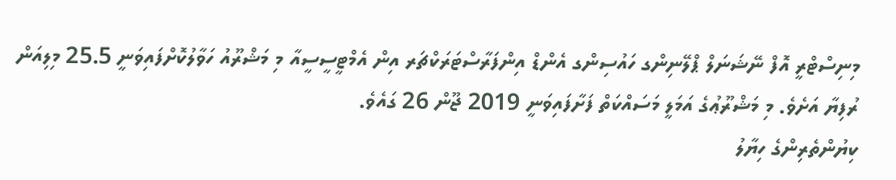މިނިސްޓްރީ އޮފް ނޭޝަނަލް ޕްލޭނިންގ ހައުސިންގ އެންޑް އިންފަރާސްޓަރަކްޗަރ އިން އެމްޓީސީސީއާ މި މަޝްރޫއު ހަވާލުކޮށްފައިވަނީ 25.5 މިލިއަން ރުފިޔާ އަށެވެ. މި މަޝްރޫޢުގެ އަމަލީ މަސައްކަތް ފަށާފައިވަނީ 2019 ޖޫން 26 ގައެވެ.
ކިޔުންތެރިންގެ ހިޔާލު